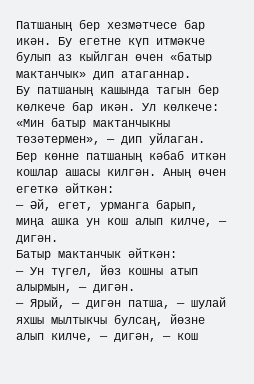Патшаның бер хезмәтчесе бар икән. Бу егетне күп итмәкче булып аз кыйлган өчен «батыр мактанчык» дип атаганнар.
Бу патшаның кашында тагын бер көлкече бар икән. Ул көлкече: «Мин батыр мактанчыкны төзәтермен», — дип уйлаган.
Бер көнне патшаның кәбаб иткән кошлар ашасы килгән. Аның өчен егеткә әйткән:
— Әй, егет, урманга барып, миңа ашка ун кош алып килче, — дигән.
Батыр мактанчык әйткән:
— Ун түгел, йөз кошны атып алырмын, — дигән.
— Ярый, — дигән патша, — шулай яхшы мылтыкчы булсаң, йөзне алып килче, — дигән, — кош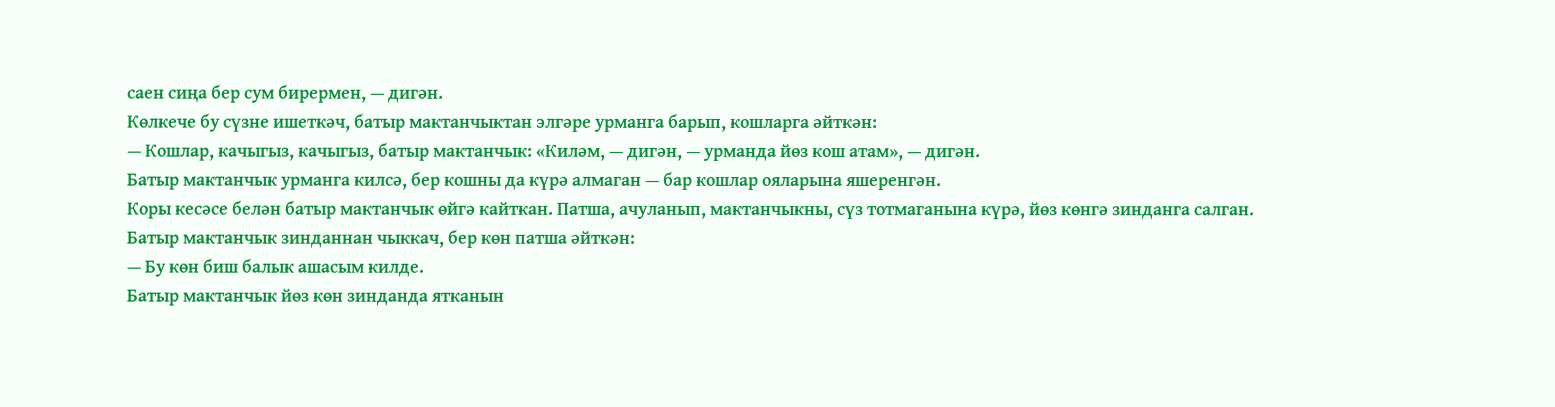саен сиңа бер сум бирермен, — дигән.
Көлкече бу сүзне ишеткәч, батыр мактанчыктан элгәре урманга барып, кошларга әйткән:
— Кошлар, качыгыз, качыгыз, батыр мактанчык: «Киләм, — дигән, — урманда йөз кош атам», — дигән.
Батыр мактанчык урманга килсә, бер кошны да күрә алмаган — бар кошлар ояларына яшеренгән.
Коры кесәсе белән батыр мактанчык өйгә кайткан. Патша, ачуланып, мактанчыкны, сүз тотмаганына күрә, йөз көнгә зинданга салган.
Батыр мактанчык зинданнан чыккач, бер көн патша әйткән:
— Бу көн биш балык ашасым килде.
Батыр мактанчык йөз көн зинданда ятканын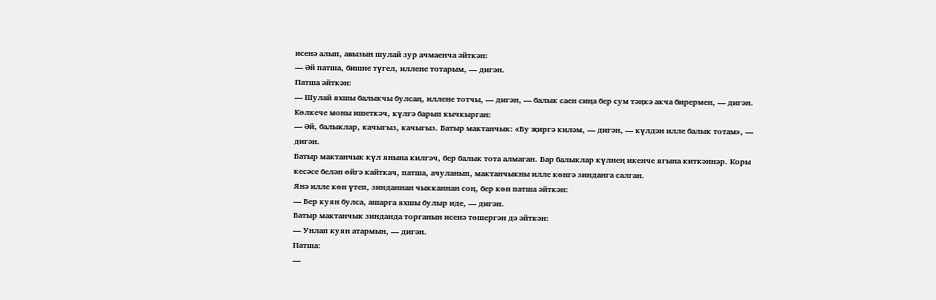исенә алып, авызын шулай зур ачмаенча әйткән:
— Әй патша, бишне түгел, иллене тотарым, — дигән.
Патша әйткән:
— Шулай яхшы балыкчы булсаң, иллене тотчы, — дигән, — балык саен сиңа бер сум тәңкә акча бирермен, — дигән.
Көлкече моны ишеткәч, күлгә барып кычкырган:
— Әй, балыклар, качыгыз, качыгыз. Батыр мактанчык: «Бу җиргә киләм, — дигән, — күлдән илле балык тотам», — дигән.
Батыр мактанчык күл янына килгәч, бер балык тота алмаган. Бар балыклар күлнең икенче ягына киткәннәр. Коры кесәсе белән өйгә кайткач, патша, ачуланып, мактанчыкны илле көнгә зинданга салган.
Янә илле көн үтеп, зинданнан чыкканнан соң, бер көн патша әйткән:
— Бер куян булса, ашарга яхшы булыр иде, — дигән.
Батыр мактанчык зинданда торганын исенә төшергән дә әйткән:
— Унлап куян атармын, — дигән.
Патша:
—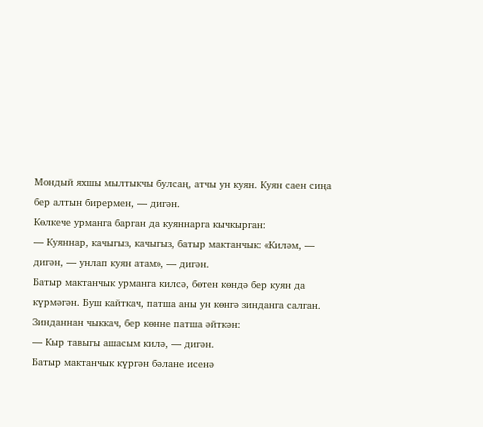Мондый яхшы мылтыкчы булсаң, атчы ун куян. Куян саен сиңа бер алтын бирермен, — дигән.
Көлкече урманга барган да куяннарга кычкырган:
— Куяннар, качыгыз, качыгыз, батыр мактанчык: «Киләм, — дигән, — унлап куян атам», — дигән.
Батыр мактанчык урманга килсә, бөтен көндә бер куян да күрмәгән. Буш кайткач, патша аны ун көнгә зинданга салган.
Зинданнан чыккач, бер көнне патша әйткән:
— Кыр тавыгы ашасым килә, — дигән.
Батыр мактанчык күргән бәлане исенә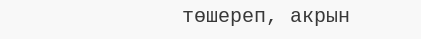төшереп, акрын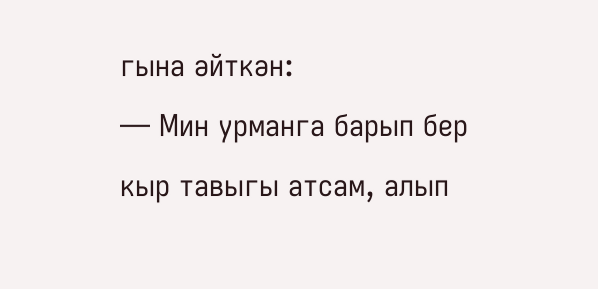гына әйткән:
— Мин урманга барып бер кыр тавыгы атсам, алып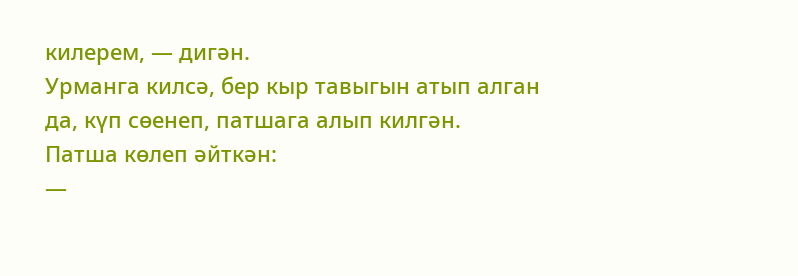килерем, — дигән.
Урманга килсә, бер кыр тавыгын атып алган да, күп сөенеп, патшага алып килгән.
Патша көлеп әйткән:
—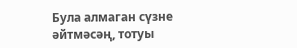Була алмаган сүзне әйтмәсәң, тотуы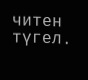читен түгел.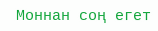Моннан соң егет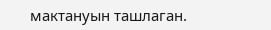мактануын ташлаган.